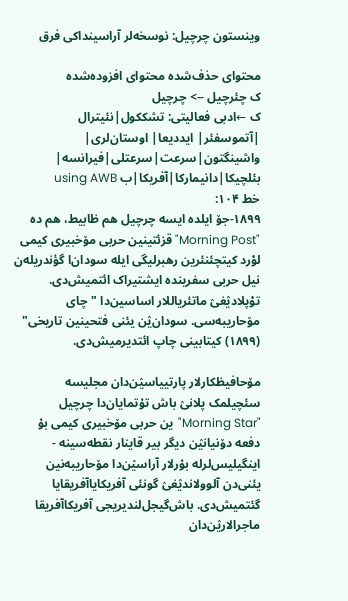وینستون چرچیل: نوسخه‌لر آراسینداکی فرق

محتوای حذف‌شده محتوای افزوده‌شده
ک چئرچیل --> چرچیل
ک ←ادبی فعالیتی: تشککول|نئیترال |آتموسفئر| ایددیعا| اوستان‌لری| واشینگتون|سرعت|سرعتلی|فیرانسه| بئلچیکا|دانیمارکا|آفریکا|ب using AWB
خط ۱۰۴:
۱۸۹۹-جۆ ایلده ایسه چرچیل هم ظابیط، هم ده "Morning Post" قزئتینین حربی مۆخبیری کیمی لوْرد کیتچئنئرین رهبرلیگی ایله سودان‌ا گؤندریله‌ن نیل حربی سفرینده ایشتیراک ائتمیش‌دی. توْپلادؽغؽ ماتئریاللار اساسین‌دا "چای مۆحاریبه‌سی. سودان‌ؽن یئنی فتحینین تاریخی" (۱۸۹۹) کیتابینی چاپ ائتدیرمیش‌دی.

مۆحافیظکارلار پارتییاسؽن‌دان مجلیسه سئچیلمک پلانؽ باش تۇتمایان‌دا چرچیل "Morning Star"ین حربی مۆخبیری کیمی بۇ دفعه دۆنیانؽن دیگر بیر قاینار نقطه‌سینه - اینگیلیس‌لرله بۇرلار آراسؽن‌دا مۆحاریبه‌نین یئنی‌دن آلوولاندؽغؽ گونئی آفریکایاآفریقایا گئتمیش‌دی. باش‌گیجل‌لندیریجی آفریکاآفریقا ماجرالارؽن‌دان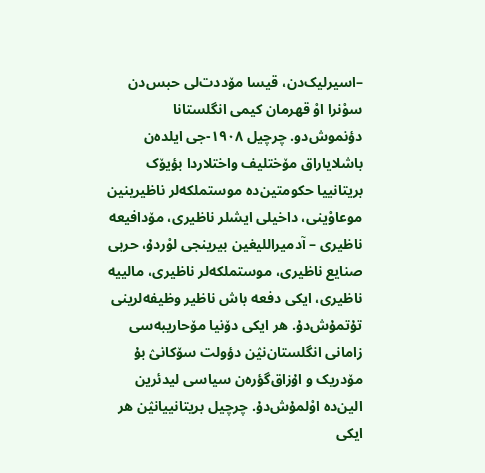–اسیرلیک‌دن، قیسا مۆددت‌لی حبس‌دن سوْنرا اوْ قهر‌مان کیمی انگلستانا دؤنموش‌دو. چرچیل ۱۹۰۸-جی ایلده‌ن باشلایاراق مۆختلیف واختلاردا بؤیۆک بریتانییا حکومتین‌ده موستملکه‌لر ناظیرینین موعاوْینی، داخیلی ایشلر ناظیری، مۆدافیعه ناظیری – آدمیراللیغین بیرینجی لوْردۇ، حربی صنایع ناظیری، موستملکه‌لر ناظیری، مالییه ناظیری، ایکی دفعه باش ناظیر وظیفه‌لرینی تۇتمۇش‌دۇ. هر ایکی دۆنیا مۆحاریبه‌سی زامانی انگلستان‌نؽن دؤولت سۆکانؽ بۇ مۆدریک و اۇزاق‌گؤره‌ن سیاسی لیدئرین الین‌ده اوْلمۇش‌دۇ. چرچیل بریتانییانؽن هر ایکی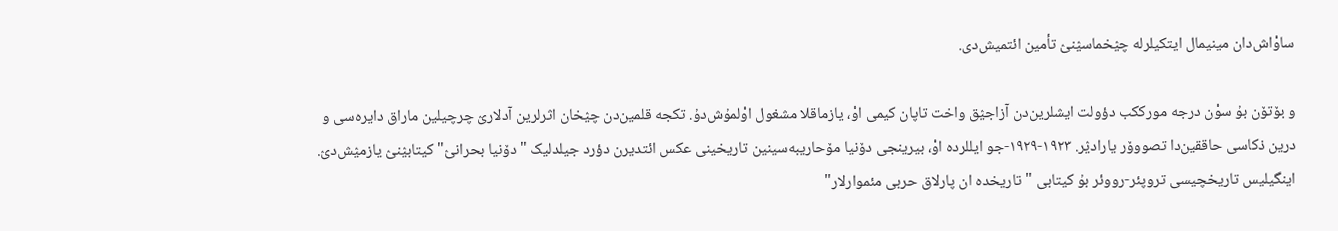ساوْاش‌دان مینیمال ایتکیلرله چؽخماسؽنؽ تأمین ائتمیش‌دی.

و بۆتۆن بۇ سوْن درجه مورککب دؤولت ایشلرین‌دن آزاجؽق واخت تاپان کیمی اوْ، یازماقلا مشغول اوْلمۇش‌دۇ. تکجه قلمین‌دن چؽخان اثرلرین آدلارؽ چرچیلین ماراق دایره‌سی و درین ذکاسی حاققین‌دا تصووۆر یارادؽر. ۱۹۲۳-۱۹۲۹-جو ایللرده اوْ، بیرینجی دۆنیا مۆحاریبه‌سینین تاریخینی عکس ائتدیر‌ن دؤرد جیلدلیک "دۆنیا بحرانؽ" کیتابؽنؽ یازمؽش‌دؽ. اینگیلیس تاریخچیسی تروپئر-رووئر بۇ کیتابی "تاریخده ان پارلاق حربی مئموارلار"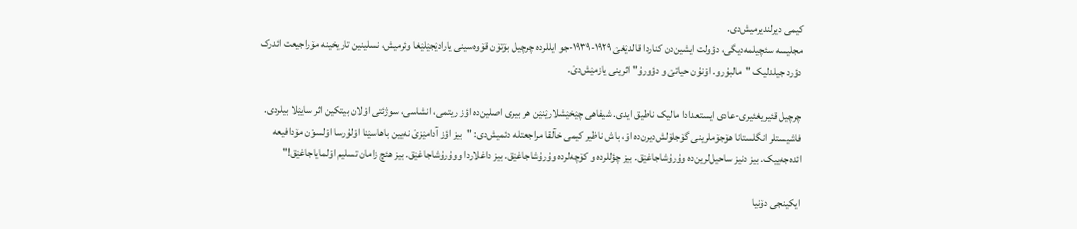کیمی دیرلندیرمیش‌دی.
مجلیسه سئچیلمه‌دیگی، دؤولت ایشین‌دن کناردا قالدؽغؽ ۱۹۲۹-۱۹۳۹-جو ایللرده چرچیل بۆتۆن قۆوه‌سینی یارادؽجؽلؽغا وئرمیش، نسلینین تاریخینه مۆراجیعت ائد‌رک دؤرد جیلدلیک "مالبۇرو. اوْنۇن حیاتؽ و دؤورۇ" اثرینی یازمؽش‌دؽ.

چرچیل قئیریغئیری-عادی ایستعدادا مالیک ناطیق ایدی. شیفاهی چؽخؽشلارؽنؽن هر بیری اصلین‌ده اؤز ریتمی، انشاسی، سوژئتی اوْلان بیتکین اثر سایؽلا بیلردی. فاشیستلر انگلستانا هۆجۆملرینی گۆجلۆلش‌دیرن‌ده اوْ، باش ناظیر کیمی خآلقا مراجعتله دئمیش‌دی: "بیز اؤز آدامؽزؽ نه‌یین باهاسؽنا اوْلۇرسا اوْلسوْن مۆدافیعه ائده‌جه‌ییک. بیز دنیز ساحیل‌لرین‌ده وۇرۇشاجاغؽق. بیز چؤللرده و کۆچه‌لرده وۇرۇشاجاغؽق. بیز داغلاردا ووۇرۇشاجاغؽق. بیز هئچ زامان تسلیم اوْلمایاجاغؽق!"

ایکینجی دۆنیا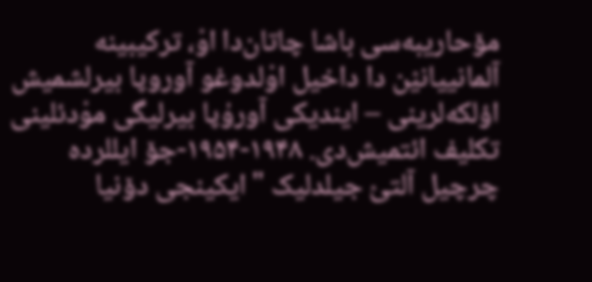مۆحاریبه‌سی باشا چاتان‌دا اوْ، ترکیبینه آلمانییانؽن دا داخیل اوْلدوغو آوروپا بیرلشمیش اؤلکه‌لرینی – ایندیکی آورۇپا بیرلیگی موْدئلینی تکلیف ائتمیش‌دی. ۱۹۴۸-۱۹۵۴-جۆ ایللرده چرچیل آلتؽ جیلدلیک "ایکینجی دۆنیا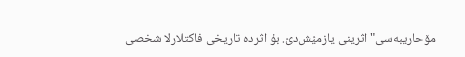مۆحاریبه‌سی" اثرینی یازمؽش‌دؽ. بۇ اثرده تاریخی فاکتلارلا شخصی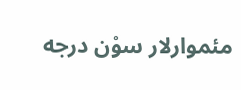مئموارلار سوْن درجه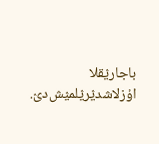باجارؽقلا اۇزلاشدؽرؽلمؽش‌دؽ.